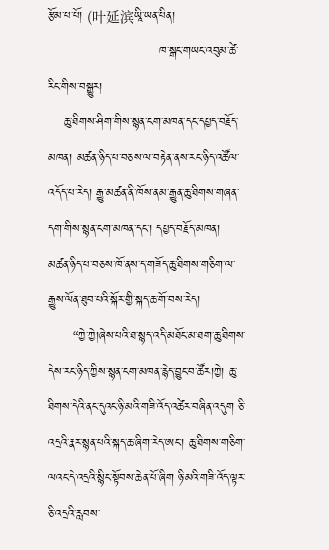རྩོམ་པ་པོ། (叶延滨ཡཱི་ཡན་པིན།
                           ཁ་སྒང་གཡང་འབུམ་ཚེ་རིང་གིས་བསྒྱུར།
    ཆུ་ཐིགས་ཤིག་གིས་སྙན་ངག་མཁན་དང་དཔྱད་བརྗོད་མཁན། མཚན་ཉིད་པ་བཅས་ལ་བརྟེན་ནས་རང་ཉིད་འཚོལ་འདོད་པ་རེད། རྒྱུ་མཚན་ནི་ཁོས་ནམ་རྒྱུན་ཆུ་ཐིགས་གཞན་དག་གིས་སྙན་ངག་མཁན་དང་། དཔྱད་བརྗོད་མཁན། མཚན་ཉིད་པ་བཅས་ཁོ་ནས་ད་གཟོད་ཆུ་ཐིགས་གཅིག་ལ་རྒྱུས་ལོན་ཐུབ་པའི་སྐོར་གྱི་སྐད་ཆ་གོ་བས་རེད།
      “ཀྱེ་ཀྱེ།ཞེས་པའི་ཐ་སྙད་འདི་མཐོང་མ་ཐག་ཆུ་ཐིགས་དེས་རང་ཉིད་ཀྱིས་སྙན་ངག་མཁན་རྙེད་བྱུང་བ་ཚོར།ཀྱེ། ཆུ་ཐིགས་དེའི་ནང་དུའང་ཉི་མའི་གཟི་འོད་འཚེར་བཞིན་འདུག ཅི་འདྲའི་རྣར་སྙན་པའི་སྐད་ཆ་ཞིག་རེད་ཨང་། ཆུ་ཐིགས་གཅིག་ལའང་དེ་འདྲའི་སྙིང་སྟོབས་ཆེན་པོ་ཞིག ཉི་མའི་གཟི་འོད་ལྟར་ཅི་འདྲའི་རླབས་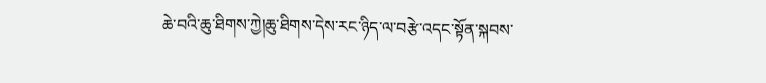ཆེ་བའི་ཆུ་ཐིགས་ཀྱེ།ཆུ་ཐིགས་དེས་རང་ཉིད་ལ་བརྩེ་འདང་སྟོན་སྐབས་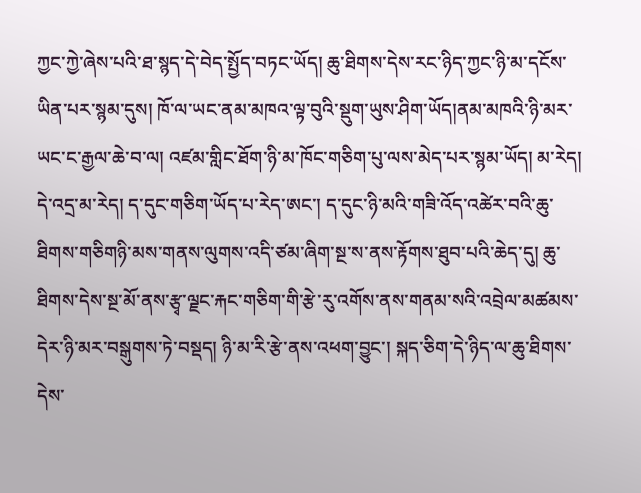ཀྱང་ཀྱེ་ཞེས་པའི་ཐ་སྙད་དེ་བེད་སྤྱོད་བཏང་ཡོད། ཆུ་ཐིགས་དེས་རང་ཉིད་ཀྱང་ཉི་མ་དངོས་ཡིན་པར་སྙམ་དུས། ཁོ་ལ་ཡང་ནམ་མཁའ་ལྟ་བུའི་སྡུག་ཡུས་ཤིག་ཡོད།ནམ་མཁའི་ཉི་མར་ཡང་ང་རྒྱལ་ཆེ་བ་ལ། འཛམ་གླིང་ཐོག་ཉི་མ་ཁོང་གཅིག་པུ་ལས་མེད་པར་སྙམ་ཡོད། མ་རེད། དེ་འདྲ་མ་རེད། ད་དུང་གཅིག་ཡོད་པ་རེད་ཨང་། ད་དུང་ཉི་མའི་གཟི་འོད་འཚེར་བའི་ཆུ་ཐིགས་གཅིགཉི་མས་གནས་ལུགས་འདི་ཙམ་ཞིག་སྔ་ས་ནས་རྟོགས་ཐུབ་པའི་ཆེད་དུ། ཆུ་ཐིགས་དེས་སྔ་མོ་ནས་རྩྭ་ལྗང་རྐང་གཅིག་གི་རྩེ་རུ་འགོས་ནས་གནམ་སའི་འབྲེལ་མཚམས་དེར་ཉི་མར་བསྒུགས་ཏེ་བསྡད། ཉི་མ་རི་རྩེ་ནས་འཕག་བྱུང་། སྐད་ཅིག་དེ་ཉིད་ལ་ཆུ་ཐིགས་དེས་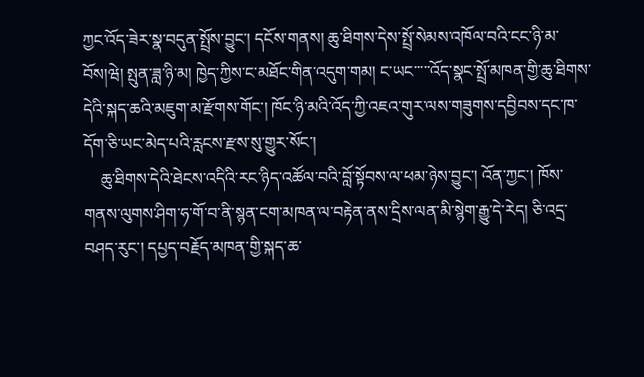ཀྱང་འོད་ཟེར་སྣ་བདུན་སྤྲོས་བྱུང་། དངོས་གནས། ཆུ་ཐིགས་དེས་སྤྲོ་སེམས་འཁོལ་བའི་ངང་ཉི་མ་བོས།ཝེ། སྤུན་ཟླ་ཉི་མ། ཁྱེད་ཀྱིས་ང་མཐོང་གིན་འདུག་གམ། ང་ཡང་་་་་འོད་སྣང་སྤྲོ་མཁན་གྱི་ཆུ་ཐིགས་དེའི་སྐད་ཆའི་མཇུག་མ་རྫོགས་གོང་། ཁོང་ཉི་མའི་འོད་ཀྱི་འཇའ་གུར་ལས་གཟུགས་དབྱིབས་དང་ཁ་དོག་ཅི་ཡང་མེད་པའི་རླངས་རྫས་སུ་གྱུར་སོང་།
    ཆུ་ཐིགས་དེའི་ཐེངས་འདིའི་རང་ཉིད་འཚོལ་བའི་བློ་སྟོབས་ལ་ཕམ་ཉེས་བྱུང་། འོན་ཀྱང་། ཁོས་གནས་ལུགས་ཤིག་ཧ་གོ་བ་ནི་སྙན་ངག་མཁན་ལ་བརྟེན་ནས་དྲིས་ལན་མི་སྙེག་རྒྱུ་དེ་རེད། ཅི་འདྲ་བཤད་རུང་། དཔྱད་བརྗོད་མཁན་གྱི་སྐད་ཆ་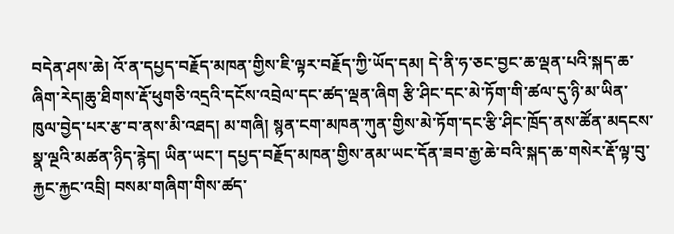བདེན་ཤས་ཆེ། འོ་ན་དཔྱད་བརྗོད་མཁན་གྱིས་ཇི་ལྟར་བརྗོད་ཀྱི་ཡོད་དམ། དེ་ནི་ཧ་ཅང་བྱང་ཆ་ལྡན་པའི་སྐད་ཆ་ཞིག་རེད།ཆུ་ཐིགས་རྡོ་ཕུགཅི་འདྲའི་དངོས་འབྲེལ་དང་ཚད་ལྡན་ཞིག རྩི་ཤིང་དང་མེ་ཏོག་གི་ཚལ་དུ་ཉི་མ་ཡིན་ཁུལ་བྱེད་པར་རྩ་བ་ནས་མི་འཐད། མ་གཞི། སྙན་ངག་མཁན་ཀུན་གྱིས་མེ་ཏོག་དང་རྩི་ཤིང་ཁྲོད་ནས་ཚོན་མདངས་སྣ་ལྔའི་མཚན་ཉིད་རྙེད། ཡིན་ཡང་། དཔྱད་བརྗོད་མཁན་གྱིས་ནམ་ཡང་དོན་ཟབ་རྒྱ་ཆེ་བའི་སྐད་ཆ་གསེར་རྡོ་ལྟ་བུ་རྐྱང་རྐྱང་འབྲི། བསམ་གཞིག་གིས་ཚད་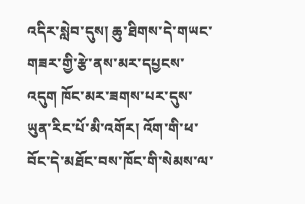འདིར་སླེབ་དུས། ཆུ་ཐིགས་དེ་གཡང་གཟར་གྱི་རྩེ་ནས་མར་དཔྱངས་འདུག ཁོང་མར་ཟགས་པར་དུས་ཡུན་རིང་པོ་མི་འགོར། འོག་གི་ཕ་བོང་དེ་མཐོང་བས་ཁོང་གི་སེམས་ལ་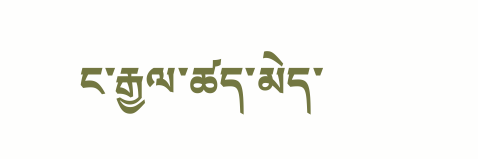ང་རྒྱལ་ཚད་མེད་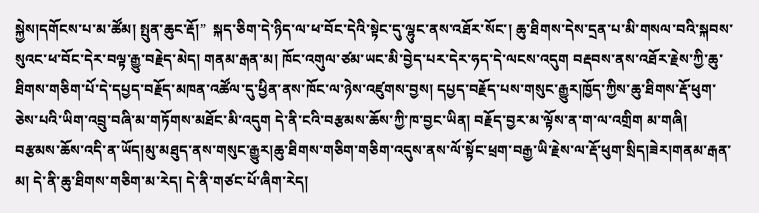སྐྱེས།དགོངས་པ་མ་ཚོམ། སྤུན་ཆུང་རྡོ།”  སྐད་ཅིག་དེ་ཉིད་ལ་ཕ་བོང་དེའི་སྟེང་དུ་ལྷུང་ནས་འཐོར་སོང་། ཆུ་ཐིགས་དེས་དྲན་པ་མི་གསལ་བའི་སྐབས་སུའང་ཕ་བོང་དེར་བལྟ་རྒྱུ་བརྗེད་མེད། གནམ་རྒན་མ། ཁོང་འགུལ་ཙམ་ཡང་མི་བྱེད་པར་དེར་ཧད་དེ་ལངས་འདུག བརྡབས་ནས་འཐོར་རྗེས་ཀྱི་ཆུ་ཐིགས་གཅིག་པོ་དེ་དཔྱད་བརྗོད་མཁན་འཚོལ་དུ་ཕྱིན་ནས་ཁོང་ལ་ཉེས་འཛུགས་བྱས། དཔྱད་བརྗོད་པས་གསུང་རྒྱུར།ཁྱོད་ཀྱིས་ཆུ་ཐིགས་རྡོ་ཕུག་ཅེས་པའི་ཡིག་འབྲུ་བཞི་མ་གཏོགས་མཐོང་མི་འདུག དེ་ནི་ངའི་བརྩམས་ཆོས་ཀྱི་ཁ་བྱང་ཡིན། བརྗོད་བྱར་མ་ལྟོས་ན་ག་ལ་འགྲིག མ་གཞི། བརྩམས་ཆོས་འདི་ན་ཡོད།མུ་མཐུད་ནས་གསུང་རྒྱུར།ཆུ་ཐིགས་གཅིག་གཅིག་འདུས་ནས་ལོ་སྟོང་ཕྲག་བརྒྱ་ཡི་རྗེས་ལ་རྡོ་ཕུག་སྲིད།ཟེར།གནམ་རྒན་མ། དེ་ནི་ཆུ་ཐིགས་གཅིག་མ་རེད། དེ་ནི་གཙང་པོ་ཞིག་རེད།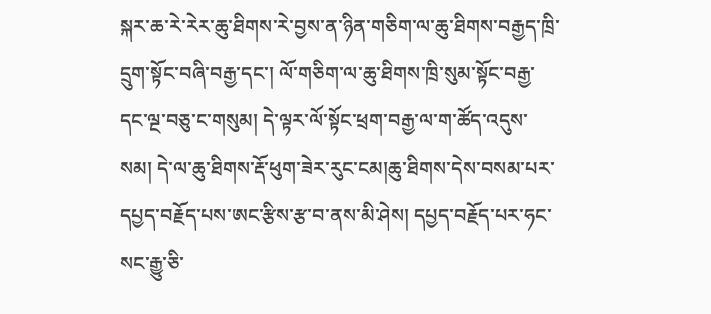སྐར་ཆ་རེ་རེར་ཆུ་ཐིགས་རེ་བྱས་ན་ཉིན་གཅིག་ལ་ཆུ་ཐིགས་བརྒྱད་ཁྲི་དྲུག་སྟོང་བཞི་བརྒྱ་དང་། ལོ་གཅིག་ལ་ཆུ་ཐིགས་ཁྲི་སུམ་སྟོང་བརྒྱ་དང་ལྔ་བཅུ་ང་གསུམ། དེ་ལྟར་ལོ་སྟོང་ཕྲག་བརྒྱ་ལ་ག་ཚོད་འདུས་སམ། དེ་ལ་ཆུ་ཐིགས་རྡོ་ཕུག་ཟེར་རུང་ངམ།ཆུ་ཐིགས་དེས་བསམ་པར་དཔྱད་བརྗོད་པས་ཨང་རྩིས་རྩ་བ་ནས་མི་ཤེས། དཔྱད་བརྗོད་པར་ཧང་སང་རྒྱུ་ཅི་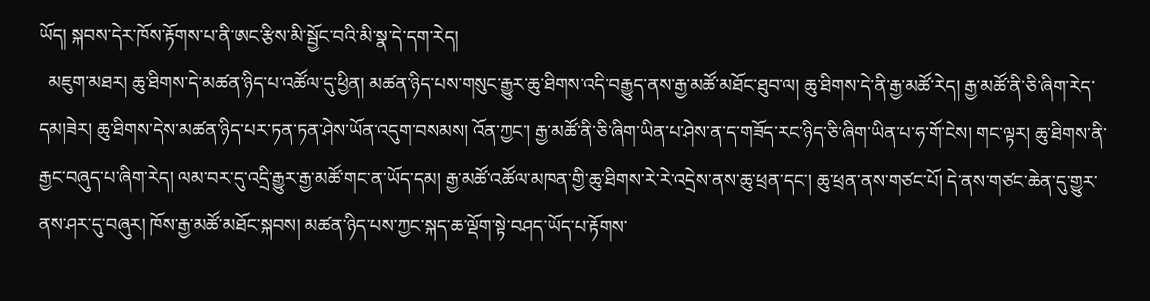ཡོད། སྐབས་དེར་ཁོས་རྟོགས་པ་ནི་ཨང་རྩིས་མི་སྦྱོང་བའི་མི་སྣ་དེ་དག་རེད།
  མཇུག་མཐར། ཆུ་ཐིགས་དེ་མཚན་ཉིད་པ་འཚོལ་དུ་ཕྱིན། མཚན་ཉིད་པས་གསུང་རྒྱུར་ཆུ་ཐིགས་འདི་བརྒྱུད་ནས་རྒྱ་མཚོ་མཐོང་ཐུབ་ལ། ཆུ་ཐིགས་དེ་ནི་རྒྱ་མཚོ་རེད། རྒྱ་མཚོ་ནི་ཅི་ཞིག་རེད་དམ།ཟེར། ཆུ་ཐིགས་དེས་མཚན་ཉིད་པར་ཏན་ཏན་ཤེས་ཡོན་འདུག་བསམས། འོན་ཀྱང་། རྒྱ་མཚོ་ནི་ཅི་ཞིག་ཡིན་པ་ཤེས་ན་ད་གཟོད་རང་ཉིད་ཅི་ཞིག་ཡིན་པ་ཧ་གོ་ངེས། གང་ལྟར། ཆུ་ཐིགས་ནི་རྒྱང་བཞུད་པ་ཞིག་རེད། ལམ་བར་དུ་འདྲི་རྒྱུར་རྒྱ་མཚོ་གང་ན་ཡོད་དམ། རྒྱ་མཚོ་འཚོལ་མཁན་གྱི་ཆུ་ཐིགས་རེ་རེ་འདྲེས་ནས་ཆུ་ཕྲན་དང་། ཆུ་ཕྲན་ནས་གཙང་པོ། དེ་ནས་གཙང་ཆེན་དུ་གྱུར་ནས་ཤར་དུ་བཞུར། ཁོས་རྒྱ་མཚོ་མཐོང་སྐབས། མཚན་ཉིད་པས་ཀྱང་སྐད་ཆ་ལྡོག་སྟེ་བཤད་ཡོད་པ་རྟོགས་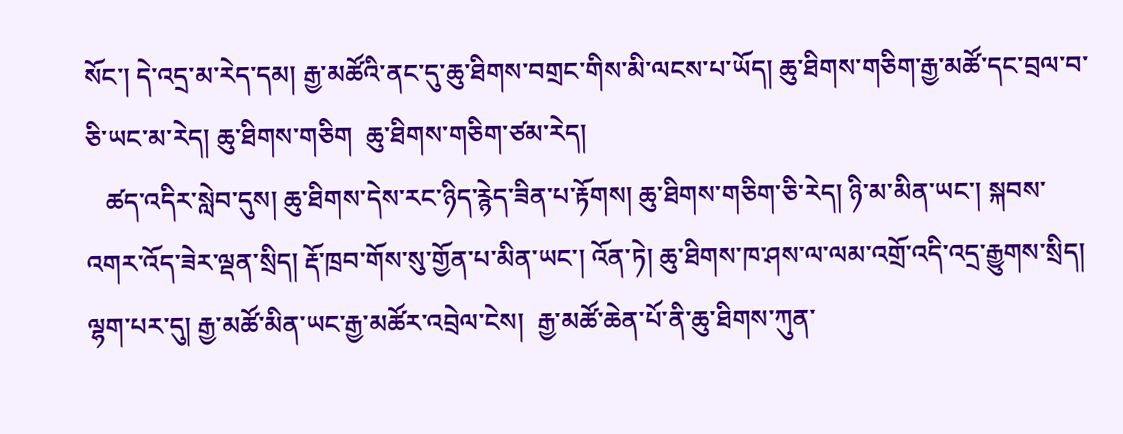སོང་། དེ་འདྲ་མ་རེད་དམ། རྒྱ་མཚོའི་ནང་དུ་ཆུ་ཐིགས་བགྲང་གིས་མི་ལངས་པ་ཡོད། ཆུ་ཐིགས་གཅིག་རྒྱ་མཚོ་དང་བྲལ་བ་ཅི་ཡང་མ་རེད། ཆུ་ཐིགས་གཅིག  ཆུ་ཐིགས་གཅིག་ཙམ་རེད།
   ཚད་འདིར་སླེབ་དུས། ཆུ་ཐིགས་དེས་རང་ཉིད་རྙེད་ཟིན་པ་རྟོགས། ཆུ་ཐིགས་གཅིག་ཅི་རེད། ཉི་མ་མིན་ཡང་། སྐབས་འགར་འོད་ཟེར་ལྡན་སྲིད། རྡོ་ཁྲབ་གོས་སུ་གྱོན་པ་མིན་ཡང་། འོན་ཏེ། ཆུ་ཐིགས་ཁ་ཤས་ལ་ལམ་འགྲོ་འདི་འདྲ་རྒྱུགས་སྲིད། ལྷག་པར་དུ། རྒྱ་མཚོ་མིན་ཡང་རྒྱ་མཚོར་འབྲེལ་ངེས།  རྒྱ་མཚོ་ཆེན་པོ་ནི་ཆུ་ཐིགས་ཀུན་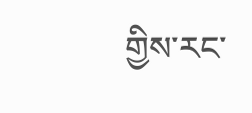གྱིས་རང་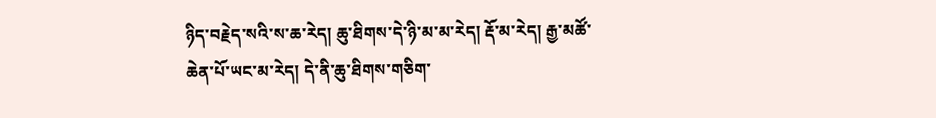ཉིད་བརྗེད་སའི་ས་ཆ་རེད། ཆུ་ཐིགས་དེ་ཉི་མ་མ་རེད། རྡོ་མ་རེད། རྒྱ་མཚོ་ཆེན་པོ་ཡང་མ་རེད། དེ་ནི་ཆུ་ཐིགས་གཅིག་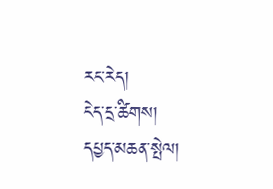རང་རེད།
ངེད་དྲ་ཚིགས།
དཔྱད་མཆན་སྤེལ།